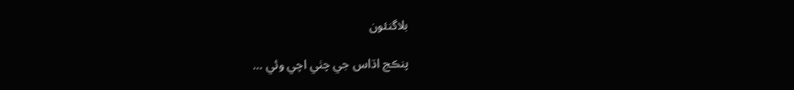بلاگنئون

پنڪج اڌاس جي چٺي اچي وئي …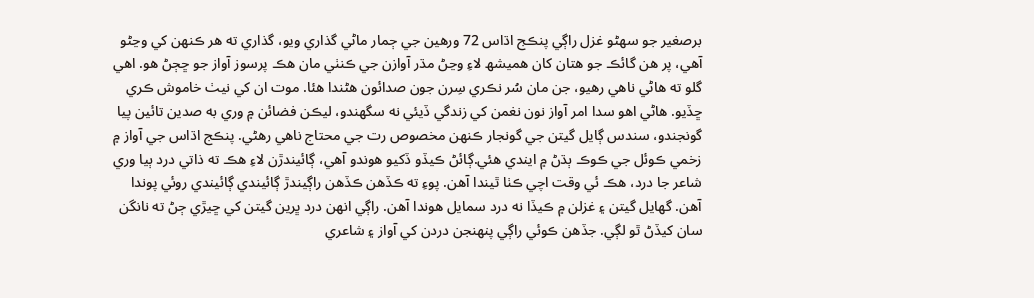برصغير جو سھڻو غزل راڳي پنڪج اڌاس 72 ورھين جي ڄمار ماڻي گذاري ويو، گذاري ته هر ڪنهن کي وڃڻو آھي، پر هن گائڪ جو هتان کان هميشھ لاءِ وڃڻ مڌر آوازن جي ڪنٺي مان هڪ پرسوز آواز جو ڇڄڻ ھو. اهي گلو ته هاڻي ناهي رهيو، جن مان سُر نڪري سِرن جون صدائون هڻندا هئا. موت ان کي نيٺ خاموش ڪري ڇڏيو. هاڻي اهو سدا امر آواز نون نغمن کي زندگي ڏيئي نه سگهندو، ليڪن فضائن ۾ وري به صدين تائين پيا گونجندو، سندس ڳايل گيتن جي گونجار ڪنهن مخصوص رت جي محتاج ناهي رهڻي. پنڪج اڌاس جي آواز ۾ زخمي ڪوئل جي ڪوڪ ٻڌڻ ۾ ايندي هئي.ڳائڻ ڪيڏو ڏکيو هوندو آھي، ڳائيندڙن لاءِ ھڪ ته ذاتي درد ٻيا وري شاعر جا درد، هڪ ئي وقت اچي ڪٺا ٿيندا آھن. پوءِ ته ڪڏھن ڪڏھن راڳيندڙ ڳائيندي ڳائيندي روئي پوندا آھن. گهايل گيتن ۽ غزلن ۾ ڪيڏا نه درد سمايل هوندا آھن. راڳي انهن درد ڀرين گيتن کي ڇيڙي ڄڻ ته نانگن سان کيڏڻ ٿو لڳي. جڏھن ڪوئي راڳي پنهنجن دردن کي آواز ۽ شاعري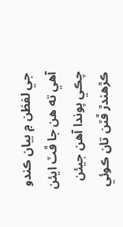جي لفظن ۾ بيان ڪندو آھي ته هن جا ڦٽ ايئن چڪي پوندا آھن جيئن ڪڙھندڙ ڦٽن تان ڪوئي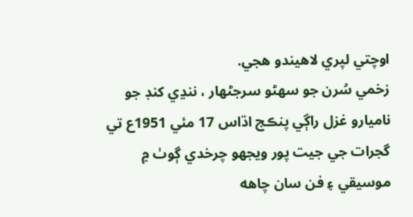اوچتي لپري لاهيندو هجي.
زخمي سُرن جو سھڻو سرجڻھار ، ننڍي کنڊ جو ناميارو غزل راڳي پنڪج اڌاس 17 مئي 1951ع تي گجرات جي جيت پور ويجھو چرخدي ڳوٺ ۾ موسيقي ۽ فن سان چاھه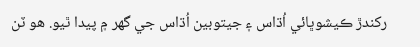رکندڙ ڪيشوڀائي اُڌاس ۽ جيتوبين اُڌاس جي گهر ۾ پيدا ٿيو. هو ٽن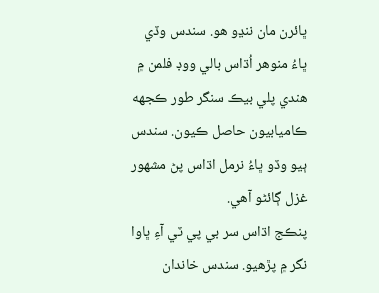ڀائرن مان ننڍو هو. سندس وڏي ڀاءُ منوهر اُڌاس بالي ووڊ فلمن ۾ هندي پلي بيڪ سنگر طور ڪجهه ڪاميابيون حاصل ڪيون. سندس ٻيو وڏو ڀاءُ نرمل اڌاس پڻ مشهور غزل ڳائڻو آهي.
پنڪج اڌاس سر بي پي ٽي آءِ ڀاوا نگر ۾ پڙهيو. سندس خاندان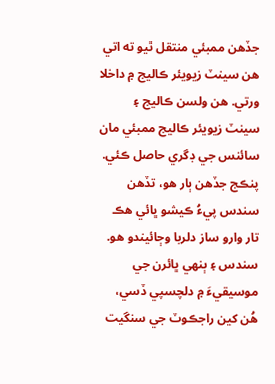جڏهن ممبئي منتقل ٿيو ته اتي ھن سينٽ زيويئر ڪاليج ۾ داخلا ورتي. هن ولسن ڪاليج ۽ سينٽ زيويئر ڪاليج ممبئي مان سائنس جي ڊگري حاصل ڪئي.
پنڪج جڏهن ٻار هو، تڏهن سندس پيءُ ڪيشو ڀائي هڪ تار وارو ساز دلربا وڄائيندو هو. سندس ۽ ٻنھي ڀائرن جي موسيقيءَ ۾ دلچسپي ڏسي، ھُن کين راجڪوٽ جي سنگيت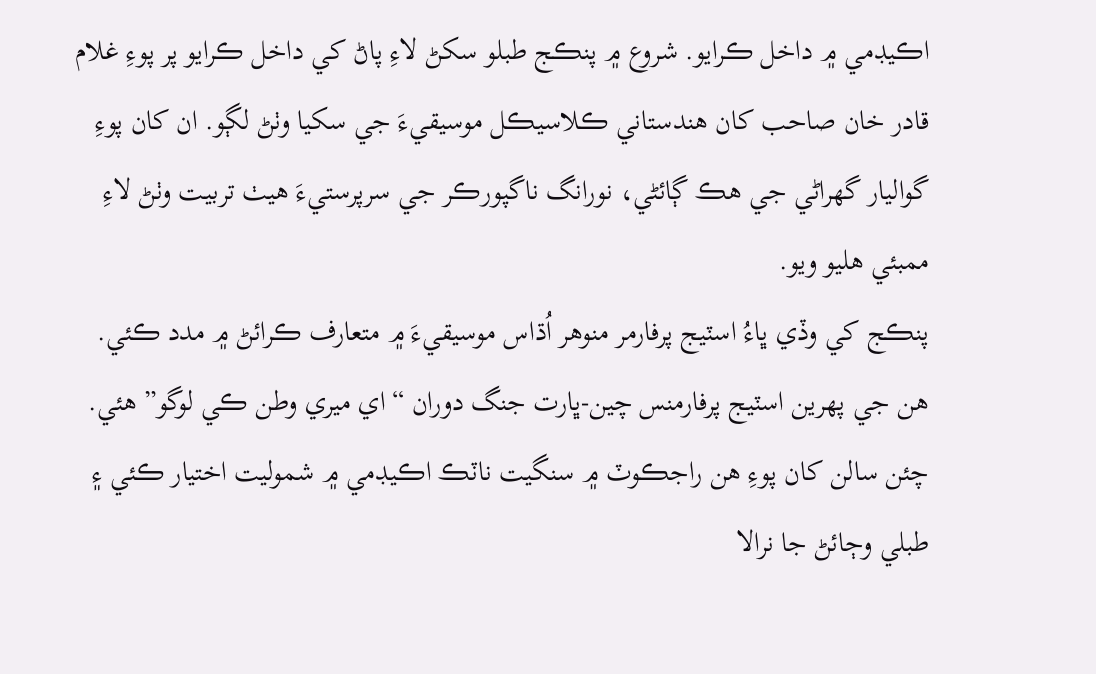اڪيڊمي ۾ داخل ڪرايو. شروع ۾ پنڪج طبلو سکڻ لاءِ پاڻ کي داخل ڪرايو پر پوءِ غلام قادر خان صاحب کان هندستاني ڪلاسيڪل موسيقيءَ جي سکيا وٺڻ لڳو. ان کان پوءِ گواليار گھراڻي جي هڪ ڳائڻي، نورانگ ناگپورڪر جي سرپرستيءَ هيٺ تربيت وٺڻ لاءِ ممبئي هليو ويو.
پنڪج کي وڏي ڀاءُ اسٽيج پرفارمر منوهر اُڌاس موسيقيءَ ۾ متعارف ڪرائڻ ۾ مدد ڪئي. هن جي پهرين اسٽيج پرفارمنس چين-ڀارت جنگ دوران “اي ميري وطن ڪي لوگو” هئي. چئن سالن کان پوءِ هن راجڪوٽ ۾ سنگيت ناٽڪ اڪيڊمي ۾ شموليت اختيار ڪئي ۽ طبلي وڄائڻ جا نرالا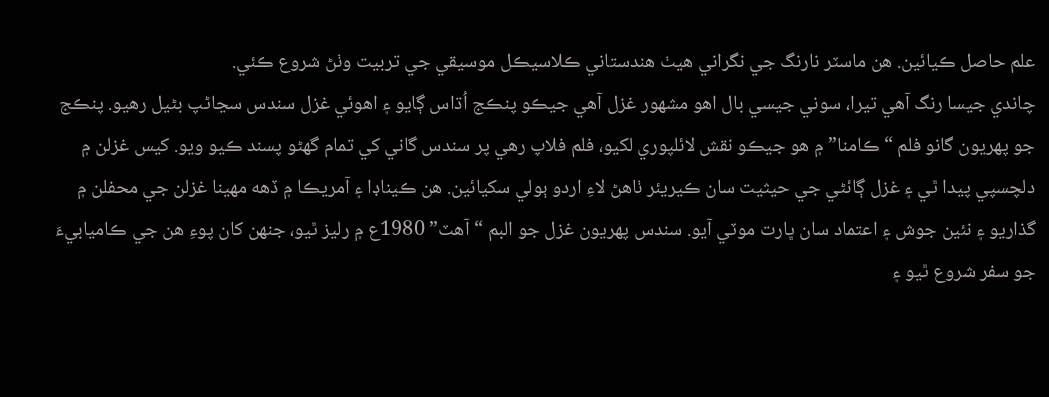علم حاصل ڪيائين. هن ماسٽر نارنگ جي نگراني هيٺ هندستاني ڪلاسيڪل موسيقي جي تربيت وٺڻ شروع ڪئي.
چاندي جيسا رنگ آهي تيرا، سوني جيسي بال اهو مشهور غزل آهي جيڪو پنڪج اُڌاس ڳايو ۽ اهوئي غزل سندس سڃاڻپ بڻيل رهيو. پنڪج جو پهريون گانو فلم “ڪامنا” ۾ هو جيڪو نقش لائلپوري لکيو، فلم فلاپ رهي پر سندس گاني کي تمام گهڻو پسند ڪيو ويو. کيس غزلن ۾ دلچسپي پيدا ٿي ۽ غزل ڳائڻي جي حيثيت سان ڪيريئر ٺاهڻ لاءِ اردو ٻولي سکيائين. هن ڪيناڊا ۽ آمريڪا ۾ ڏهه مهينا غزلن جي محفلن ۾ گذاريو ۽ نئين جوش ۽ اعتماد سان ڀارت موٽي آيو. سندس پهريون غزل جو البم “آهٽ” 1980ع ۾ رليز ٿيو، جنهن کان پوءِ ھن جي ڪاميابيءَ جو سفر شروع ٿيو ۽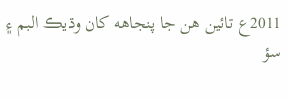2011ع تائين هن جا پنجاهه کان وڌيڪ البم ۽ سؤ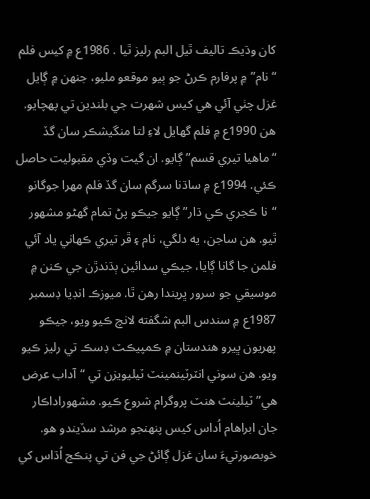کان وڌيڪ تاليف ٿيل البم رليز ٿيا . 1986ع ۾ کيس فلم “نام” ۾ پرفارم ڪرڻ جو ٻيو موقعو مليو، جنهن ۾ ڳايل غزل چٺي آئي ھي کيس شهرت جي بلندين تي پھچايو. هن 1990ع ۾ فلم گهايل لاءِ لتا منگيشڪر سان گڏ “ماهيا تيري قسم” ڳايو. ان گيت وڏي مقبوليت حاصل ڪئي. 1994ع ۾ ساڌنا سرگم سان گڏ فلم مهرا جوگانو “نا ڪجري ڪي ڌار” ڳايو جيڪو پڻ تمام گهڻو مشهور ٿيو. هن ساجن، يه دلگي، نام ۽ ڦر تيري ڪهاني ياد آئي فلمن جا گانا ڳايا، جيڪي سدائين ٻڌندڙن جي ڪنن ۾ موسيقي جو سرور ڀريندا رھن ٿا. ميوزڪ انڊيا ڊسمبر 1987ع ۾ سندس البم شگفته لانچ ڪيو ويو، جيڪو پهريون ڀيرو هندستان ۾ ڪمپيڪٽ ڊسڪ تي رليز ڪيو ويو. هن سوني انٽرٽينمينٽ ٽيليويزن تي “آداب عرض هي” ٽيلينٽ هنٽ پروگرام شروع ڪيو. مشهوراداڪار جان ابراهام اُداس کيس پنهنجو مرشد سڏيندو ھو.
خوبصورتيءَ سان غزل ڳائڻ جي فن تي پنڪج اُڌاس کي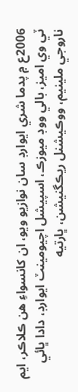2006ع ۾ پدما شري ايوارڊ سان نوازيو ويو، ان کانسواءِ هن ڪلاڪر، ايم ٽي وي اميز، بالي ووڊ ميوزڪ، اسپيشل اچيومينٽ ايوارڊ، دادا ڀائي ناروجي ملينيم، ووڪيشنل ريڪگنيشن، ڀارتيه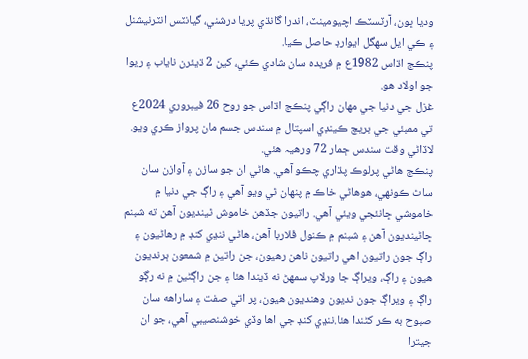وديا ڀون، آرٽسٽڪ اچيومينٽ، اندرا گانڌي پريا درشني، گيانٽس انٽرنيشنل ۽ ڪي ايل سهگل ايوارڊ حاصل ڪيا.
پنڪج اڌاس 1982ع ۾ فريده سان شادي ڪئي، کين 2 ڌيئرن ناياب ۽ ريوا جو اولاد ھو.
غزل جي دنيا جي مهان راڳي پنڪج اڌاس جو روح 26 فيبروري 2024ع تي ممبئي جي بريچ ڪينڊي اسپتال ۾ سندس جسم مان پرواز ڪري ويو. لاڏاڻي وقت سندس ڄمار 72 ورھيہ ھئي.
پنڪج هاڻي پرلوڪ پڌاري چڪو آھي. هاڻي ان جو سازن ۽ آوازن سان ساٿ ڪونهي، ھوھاڻي خاڪ ۾ پنهان ٿي ويو آھي ۽ راڳ جي دنيا ۾ خاموشي ڇانئجي ويئي آھي. راتيون جڏھن خاموش ٿينديون آھن ته شبنم ڇاڻينديون آھن ۽ شبنم ۾ ڪنول ڦلاربا آھن، هاڻي ننڍي کنڊ ۾ رهاڻيون ۽ راڳ جون راتيون اهي راتيون ناهن رهيون، جن راتين ۾ شمعون ٻرنديون هيون ۽ راڳ، ويراڳ جا ورلاپ سمهڻ نه ڏيندا هئا ۽ جن راڳڻين ۾ نه رڳو راڳ ۽ ويراڳ جون نديون وهنديون هيون، پر اتي صفت ۽ ساراهه سان صبوح به ڪر کڻندا هئا.ننڍي کنڊ جي اها وڏي خوشنصيبي آھي، جو ان جيترا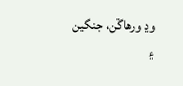وڍ ورهاڱن، جنگين ۽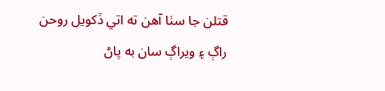قتلن جا سٺا آھن ته اتي ڏکويل روحن راڳ ۽ ويراڳ سان به پاڻ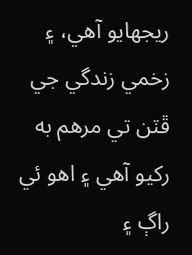ريجهايو آھي، ۽ زخمي زندگي جي ڦٽن تي مرھم به رکيو آھي ۽ اهو ئي راڳ ۽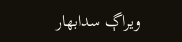ويراڳ سدابهار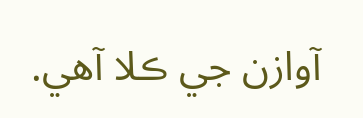آوازن جي ڪلا آھي.